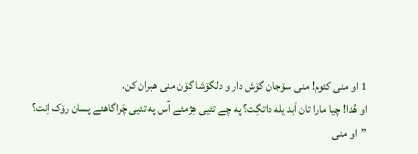1 او منی کئوم! منی سۆجان گۆش دار و دلگۆشا گۆن منی هبران کن.
او هُدا! چیا مارا تان اَبد یله داتگِت؟ په چے تئیی هِژمئے آس په تئیی چَراگاهئے پسان رۆک اِنت؟
”او منی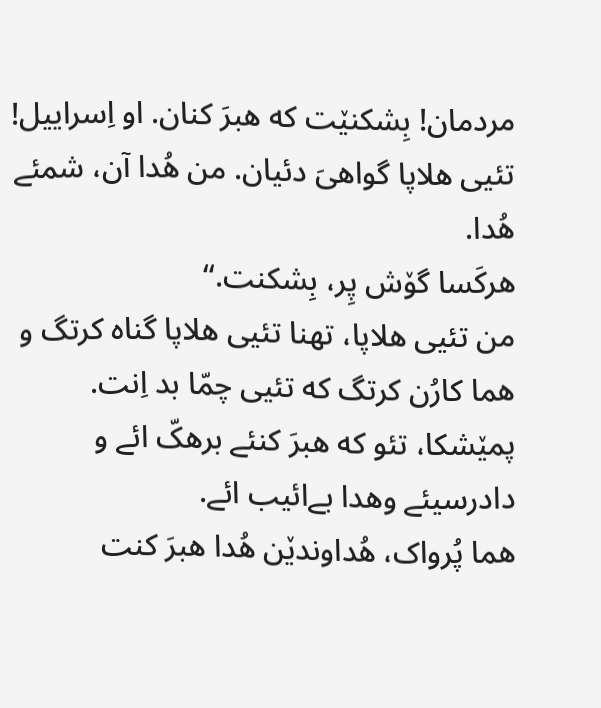مردمان! بِشکنێت که هبرَ کنان. او اِسراییل! تئیی هلاپا گواهیَ دئیان. من هُدا آن، شمئے هُدا.
هرکَسا گۆش پِر، بِشکنت.“
من تئیی هلاپا، تهنا تئیی هلاپا گناه کرتگ و هما کارُن کرتگ که تئیی چمّا بد اِنت. پمێشکا، تئو که هبرَ کنئے برهکّ ائے و دادرسیئے وهدا بےائیب ائے.
هما پُرواک، هُداوندێن هُدا هبرَ کنت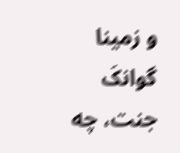و زمینا گوانکَ جنت، چه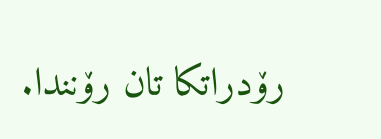رۆدراتکا تان رۆنندا.